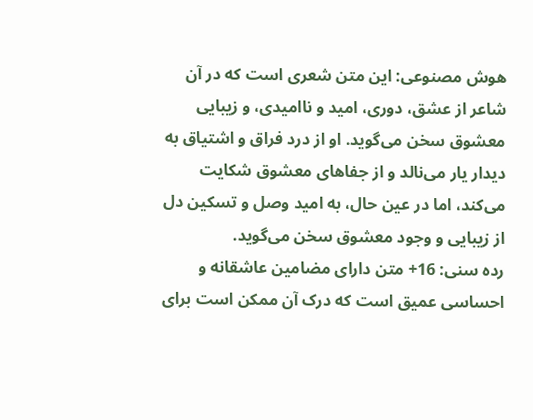هوش مصنوعی: این متن شعری است که در آن شاعر از عشق، دوری، امید و ناامیدی، و زیبایی معشوق سخن می‌گوید. او از درد فراق و اشتیاق به دیدار یار می‌نالد و از جفاهای معشوق شکایت می‌کند، اما در عین حال، به امید وصل و تسکین دل از زیبایی و وجود معشوق سخن می‌گوید.
رده سنی: 16+ متن دارای مضامین عاشقانه و احساسی عمیق است که درک آن ممکن است برای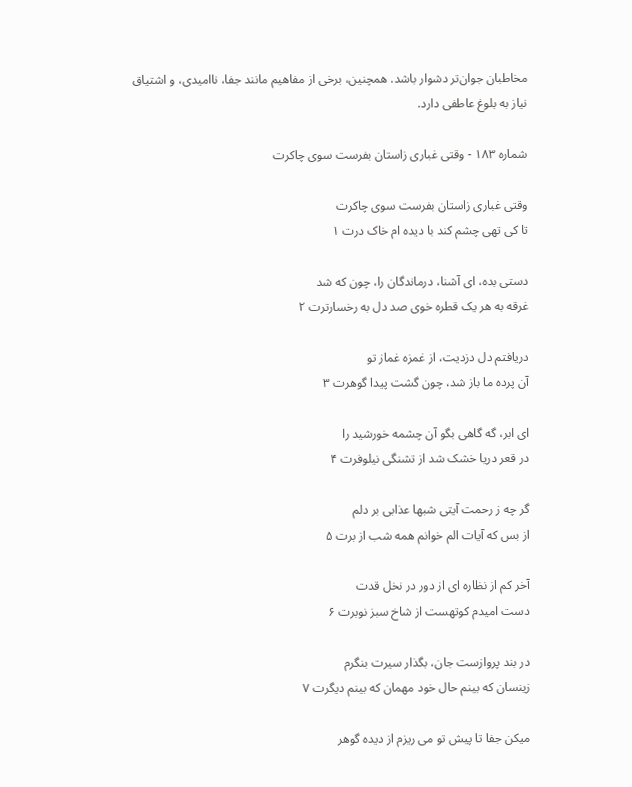مخاطبان جوان‌تر دشوار باشد. همچنین، برخی از مفاهیم مانند جفا، ناامیدی، و اشتیاق نیاز به بلوغ عاطفی دارد.

شماره ۱۸۳ - وقتی غباری زاستان بفرست سوی چاکرت

وقتی غباری زاستان بفرست سوی چاکرت
تا کی تهی چشم کند با دیده ام خاک درت ۱

دستی بده، ای آشنا، درماندگان را، چون که شد
غرقه به هر یک قطره خوی صد دل به رخسارترت ۲

دریافتم دل دزدیت، از غمزه غماز تو
آن پرده ما باز شد، چون گشت پیدا گوهرت ۳

ای ابر، گه گاهی بگو آن چشمه خورشید را
در قعر دریا خشک شد از تشنگی نیلوفرت ۴

گر چه ز رحمت آیتی شبها عذابی بر دلم
از بس که آیات الم خوانم همه شب از برت ۵

آخر کم از نظاره ای از دور در نخل قدت
دست امیدم کوتهست از شاخ سبز نوبرت ۶

در بند پروازست جان، بگذار سیرت بنگرم
زینسان که بینم حال خود مهمان که بینم دیگرت ۷

میکن جفا تا پیش تو می ریزم از دیده گوهر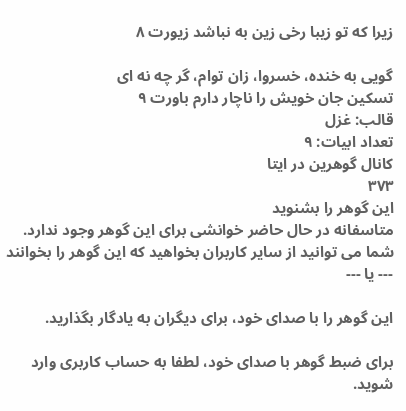زیرا که تو زیبا رخی زین به نباشد زیورت ۸

گویی به خنده، خسروا، زان توام، گر چه نه ای
تسکین جان خویش را ناچار دارم باورت ۹
قالب: غزل
تعداد ابیات: ۹
کانال گوهرین در ایتا
۳۷۳
این گوهر را بشنوید
متاسفانه در حال حاضر خوانشی برای این گوهر وجود ندارد. شما می توانید از سایر کاربران بخواهید که این گوهر را بخوانند
--- یا ---

این گوهر را با صدای خود، برای دیگران به یادگار بگذارید.

برای ضبط گوهر با صدای خود، لطفا به حساب کاربری وارد شوید.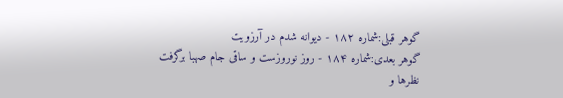گوهر قبلی:شماره ۱۸۲ - دیوانه شدم در آرزویت
گوهر بعدی:شماره ۱۸۴ - روز نوروزست و ساقی جام صهبا برگرفت
نظرها و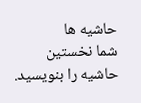حاشیه ها
شما نخستین حاشیه را بنویسید.